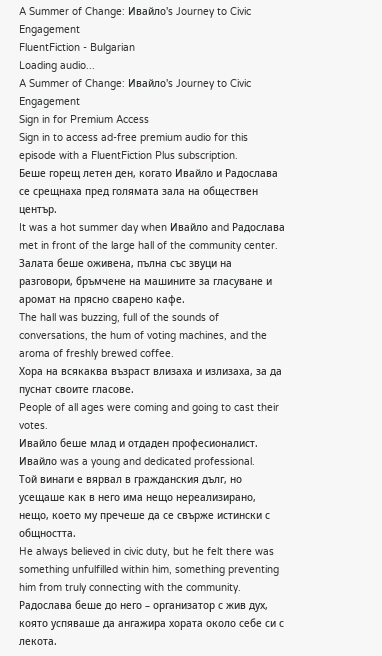A Summer of Change: Ивайло's Journey to Civic Engagement
FluentFiction - Bulgarian
Loading audio...
A Summer of Change: Ивайло's Journey to Civic Engagement
Sign in for Premium Access
Sign in to access ad-free premium audio for this episode with a FluentFiction Plus subscription.
Беше горещ летен ден, когато Ивайло и Радослава се срещнаха пред голямата зала на обществен център.
It was a hot summer day when Ивайло and Радослава met in front of the large hall of the community center.
Залата беше оживена, пълна със звуци на разговори, бръмчене на машините за гласуване и аромат на прясно сварено кафе.
The hall was buzzing, full of the sounds of conversations, the hum of voting machines, and the aroma of freshly brewed coffee.
Хора на всякаква възраст влизаха и излизаха, за да пуснат своите гласове.
People of all ages were coming and going to cast their votes.
Ивайло беше млад и отдаден професионалист.
Ивайло was a young and dedicated professional.
Той винаги е вярвал в гражданския дълг, но усещаше как в него има нещо нереализирано, нещо, което му пречеше да се свърже истински с общността.
He always believed in civic duty, but he felt there was something unfulfilled within him, something preventing him from truly connecting with the community.
Радослава беше до него – организатор с жив дух, която успяваше да ангажира хората около себе си с лекота.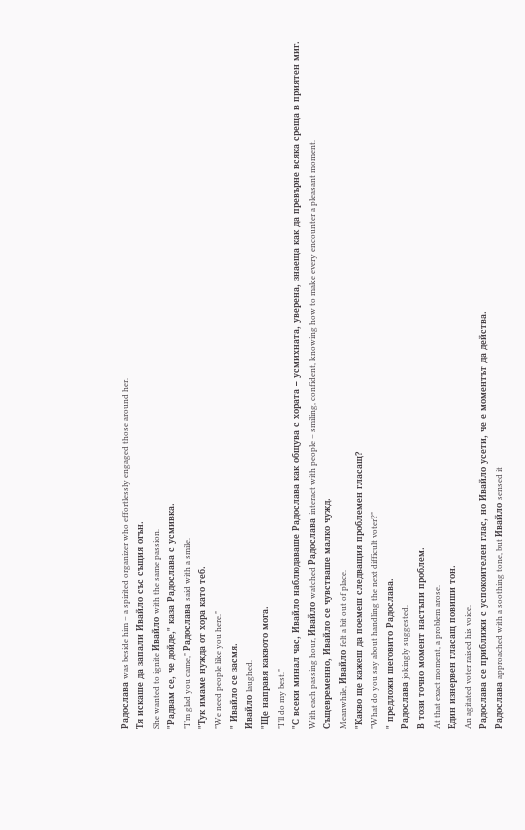Радослава was beside him – a spirited organizer who effortlessly engaged those around her.
Тя искаше да запали Ивайло със същия огън.
She wanted to ignite Ивайло with the same passion.
"Радвам се, че дойде," каза Радослава с усмивка.
"I’m glad you came," Радослава said with a smile.
"Тук имаме нужда от хора като теб.
"We need people like you here."
" Ивайло се засмя.
Ивайло laughed.
"Ще направя каквото мога.
"I’ll do my best."
"С всеки минал час, Ивайло наблюдаваше Радослава как общува с хората – усмихната, уверена, знаеща как да превърне всяка среща в приятен миг.
With each passing hour, Ивайло watched Радослава interact with people – smiling, confident, knowing how to make every encounter a pleasant moment.
Същевременно, Ивайло се чувстваше малко чужд.
Meanwhile, Ивайло felt a bit out of place.
"Какво ще кажеш да поемеш следващия проблемен гласащ?
"What do you say about handling the next difficult voter?"
" предложи шеговито Радослава.
Радослава jokingly suggested.
В този точно момент настъпи проблем.
At that exact moment, a problem arose.
Един изнервен гласащ повиши тон.
An agitated voter raised his voice.
Радослава се приближи с успокоителен глас, но Ивайло усети, че е моментът да действа.
Радослава approached with a soothing tone, but Ивайло sensed it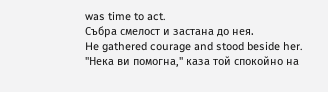was time to act.
Събра смелост и застана до нея.
He gathered courage and stood beside her.
"Нека ви помогна," каза той спокойно на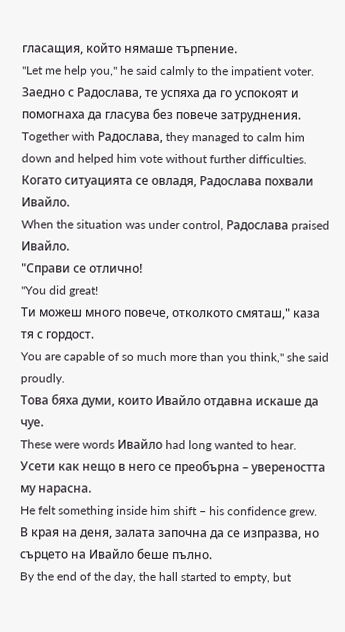гласащия, който нямаше търпение.
"Let me help you," he said calmly to the impatient voter.
Заедно с Радослава, те успяха да го успокоят и помогнаха да гласува без повече затруднения.
Together with Радослава, they managed to calm him down and helped him vote without further difficulties.
Когато ситуацията се овладя, Радослава похвали Ивайло.
When the situation was under control, Радослава praised Ивайло.
"Справи се отлично!
"You did great!
Ти можеш много повече, отколкото смяташ," каза тя с гордост.
You are capable of so much more than you think," she said proudly.
Това бяха думи, които Ивайло отдавна искаше да чуе.
These were words Ивайло had long wanted to hear.
Усети как нещо в него се преобърна – увереността му нарасна.
He felt something inside him shift – his confidence grew.
В края на деня, залата започна да се изпразва, но сърцето на Ивайло беше пълно.
By the end of the day, the hall started to empty, but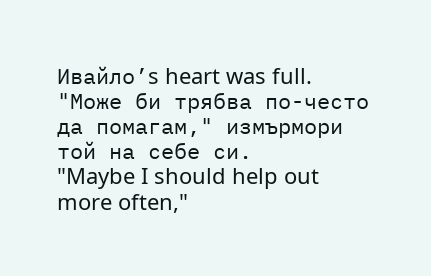Ивайло’s heart was full.
"Може би трябва по-често да помагам," измърмори той на себе си.
"Maybe I should help out more often,"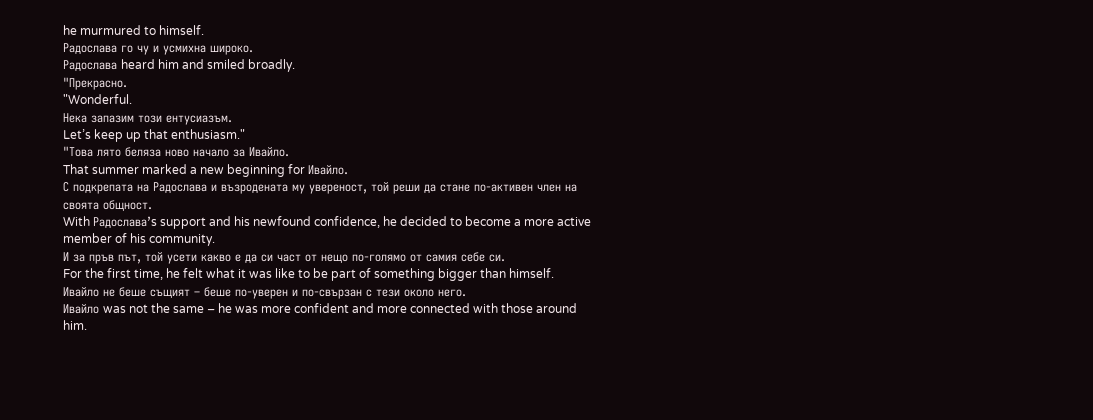he murmured to himself.
Радослава го чу и усмихна широко.
Радослава heard him and smiled broadly.
"Прекрасно.
"Wonderful.
Нека запазим този ентусиазъм.
Let’s keep up that enthusiasm."
"Това лято беляза ново начало за Ивайло.
That summer marked a new beginning for Ивайло.
С подкрепата на Радослава и възродената му увереност, той реши да стане по-активен член на своята общност.
With Радослава’s support and his newfound confidence, he decided to become a more active member of his community.
И за пръв път, той усети какво е да си част от нещо по-голямо от самия себе си.
For the first time, he felt what it was like to be part of something bigger than himself.
Ивайло не беше същият – беше по-уверен и по-свързан с тези около него.
Ивайло was not the same – he was more confident and more connected with those around him.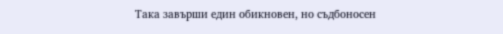Така завърши един обикновен, но съдбоносен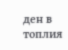ден в топлия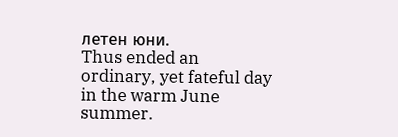летен юни.
Thus ended an ordinary, yet fateful day in the warm June summer.